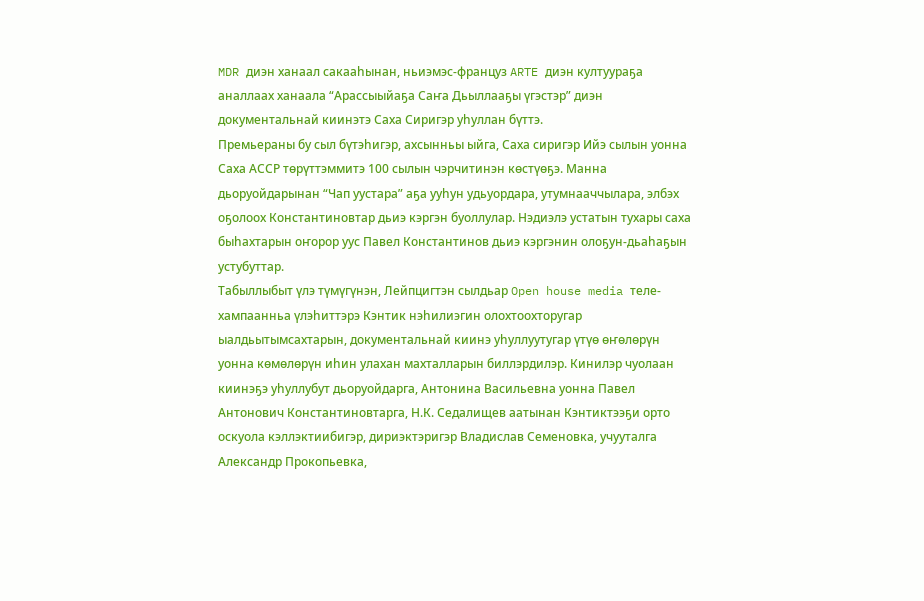MDR диэн ханаал сакааһынан, ньиэмэс-француз ARTE диэн култуураҕа аналлаах ханаала “Арассыыйаҕа Саҥа Дьыллааҕы үгэстэр” диэн документальнай киинэтэ Саха Сиригэр уһуллан бүттэ.
Премьераны бу сыл бүтэһигэр, ахсынньы ыйга, Саха сиригэр Ийэ сылын уонна Саха АССР төрүттэммитэ 100 сылын чэрчитинэн көстүөҕэ. Манна дьоруойдарынан “Чап уустара” аҕа ууһун удьуордара, утумнааччылара, элбэх оҕолоох Константиновтар дьиэ кэргэн буоллулар. Нэдиэлэ устатын тухары саха быһахтарын оҥорор уус Павел Константинов дьиэ кэргэнин олоҕун-дьаһаҕын устубуттар.
Табыллыбыт үлэ түмүгүнэн, Лейпцигтэн сылдьар Open house media теле-хампаанньа үлэһиттэрэ Кэнтик нэһилиэгин олохтоохторугар ыалдьытымсахтарын, документальнай киинэ уһуллуутугар үтүө өҥөлөрүн уонна көмөлөрүн иһин улахан махталларын биллэрдилэр. Кинилэр чуолаан киинэҕэ уһуллубут дьоруойдарга, Антонина Васильевна уонна Павел Антонович Константиновтарга, Н.К. Седалищев аатынан Кэнтиктээҕи орто оскуола кэллэктиибигэр, дириэктэригэр Владислав Семеновка, учууталга Александр Прокопьевка,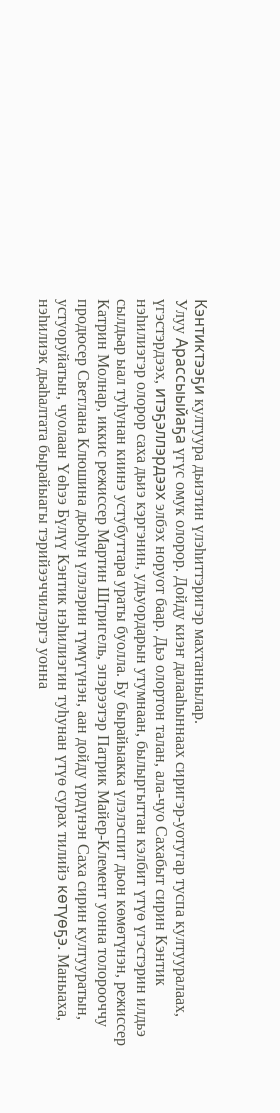Кэнтиктээҕи култуура дьиэтин үлэһиттэригэр махтаннылар.
Улуу Арассыыйаҕа үгүс омук олорор. Дойду киэҥ далааһыннаах сиригэр-уотугар туспа култууралаах, үгэстэрдээх, итэҕэллэрдээх элбэх норуот баар. Дьэ олортон талан, ала-чуо Сахабыт сирин Кэнтик нэһилиэгэр олорор саха дьиэ кэргэнин, удьуордарын утумнаан, былыргыттан кэлбит үтүө үгэстэрин илдьэ сылдьар ыал туһунан киинэ устубуттара ураты буолла. Бу бырайыакка үлэлэспит дьон көмөтүнэн, режиссер Катрин Молнар, иккис режиссер Мартин Штригель, эпэрээтэр Патрик Майер-Клемент уонна толорооччу продюсер Светлана Клюшина дьоһун үлэлэрин түмүгүнэн, аан дойду үрдүнэн Саха сирин култууратын, устуоруйатын, чуолаан Үөһээ Бүлүү Кэнтик нэһилиэгин туһунан үтүө сурах тилийэ көтүөҕэ. Маныаха, нэһилиэк дьаһалтата бырайыагы тэрийээччилэргэ уонна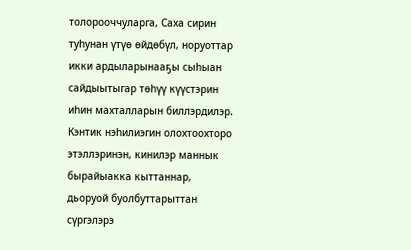толорооччуларга, Саха сирин туһунан үтүө өйдөбүл, норуоттар икки ардыларынааҕы сыһыан сайдыытыгар төһүү күүстэрин иһин махталларын биллэрдилэр.
Кэнтик нэһилиэгин олохтоохторо этэллэринэн, кинилэр маннык бырайыакка кыттаннар, дьоруой буолбуттарыттан сүргэлэрэ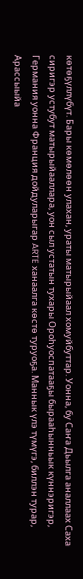көтөҕүллүбүт. Бары көмөлөөн улахан, ураты матырыйаал хомуйбуттар. Уонна, бу Саҥа Дьылга аналлаах Саха сиригэр устубут матырыйааллара, уон сыл устатын тухары Ороһуоспатааҕы бырааһынньык күннэригэр, Германия уонна Франция дойдуларыгар ARTE ханаалга көстө туруоҕа. Маннык үлэ түмүгэ, биллэн турар, Арассыыйа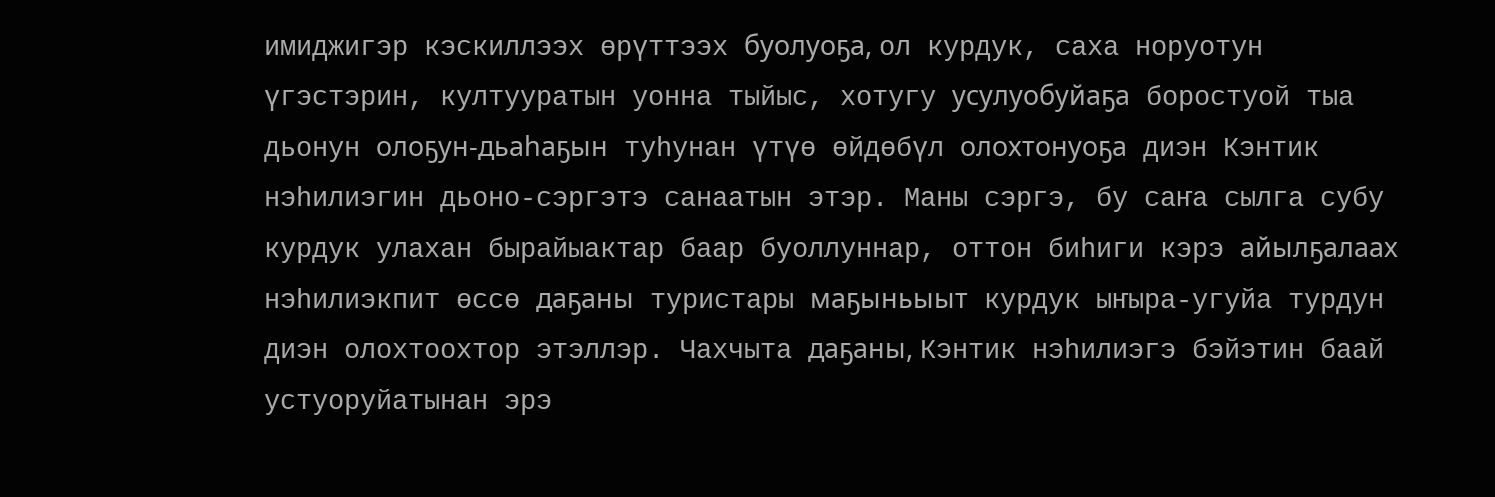имиджигэр кэскиллээх өрүттээх буолуоҕа, ол курдук, саха норуотун үгэстэрин, култууратын уонна тыйыс, хотугу усулуобуйаҕа боростуой тыа дьонун олоҕун-дьаһаҕын туһунан үтүө өйдөбүл олохтонуоҕа диэн Кэнтик нэһилиэгин дьоно-сэргэтэ санаатын этэр. Маны сэргэ, бу саҥа сылга субу курдук улахан бырайыактар баар буоллуннар, оттон биһиги кэрэ айылҕалаах нэһилиэкпит өссө даҕаны туристары маҕыньыыт курдук ыҥыра-угуйа турдун диэн олохтоохтор этэллэр. Чахчыта даҕаны, Кэнтик нэһилиэгэ бэйэтин баай устуоруйатынан эрэ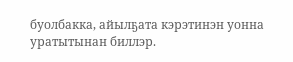буолбакка, айылҕата кэрэтинэн уонна уратытынан биллэр.